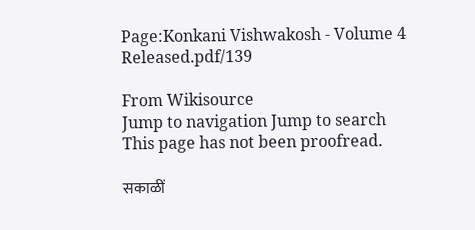Page:Konkani Vishwakosh - Volume 4 Released.pdf/139

From Wikisource
Jump to navigation Jump to search
This page has not been proofread.

सकाळीं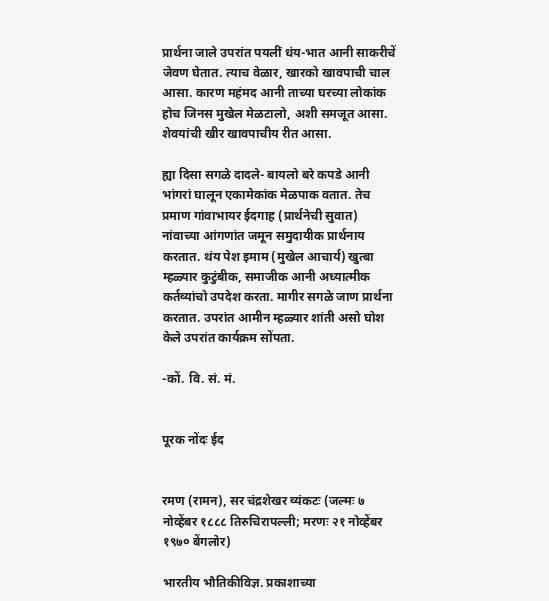प्रार्थना जाले उपरांत पयलीं धंय-भात आनी साकरीचें जेवण घेतात. त्याच वेळार, खारको खावपाची चाल आसा. कारण महंमद आनी ताच्या घरच्या लोकांक होच जिनस मुखेल मेळटालो, अशी समजूत आसा. शेवयांची खीर खावपाचीय रीत आसा.

ह्या दिसा सगळे दादले- बायलो बरे कपडे आनी भांगरां घालून एकामेकांक मेळपाक वतात. तेच प्रमाण गांवाभायर ईदगाह (प्रार्थनेची सुवात) नांवाच्या आंगणांत जमून समुदायीक प्रार्थनाय करतात. थंय पेश इमाम (मुखेल आचार्य) खुत्बा म्हळ्यार कुटुंबीक, समाजीक आनी अध्यात्मीक कर्तव्यांचो उपदेश करता. मागीर सगळे जाण प्रार्थना करतात. उपरांत आमीन म्हळ्यार शांती असो घोश केले उपरांत कार्यक्रम सोंपता.

-कों. वि. सं. मं.


पूरक नोंदः ईद


रमण (रामन), सर चंद्रशेखर व्यंकटः (जल्मः ७ नोव्हेंबर १८८८ तिरुचिरापल्ली; मरणः २१ नोव्हेंबर १९७० बेंगलोर)

भारतीय भौतिकीविज्ञ. प्रकाशाच्या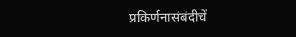प्रकिर्णनासंबंदीचें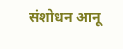संशोधन आनू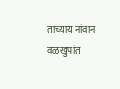ताच्याय नांवान वळखुपांत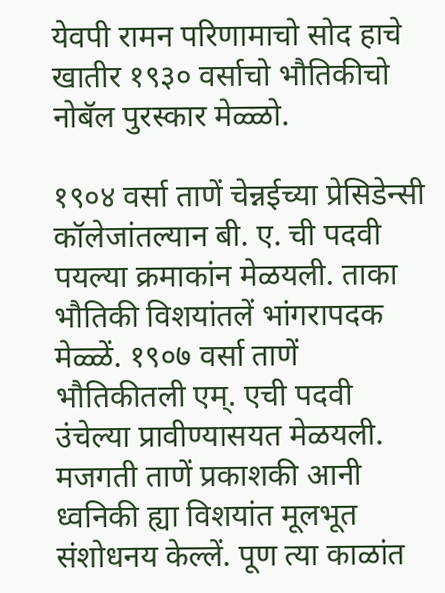येवपी रामन परिणामाचो सोद हाचे खातीर १९३० वर्साचो भौतिकीचो नोबॅल पुरस्कार मेळ्ळो.

१९०४ वर्सा ताणें चेन्नईच्या प्रेसिडेन्सी कॉलेजांतल्यान बी. ए. ची पदवी पयल्या क्रमाकांन मेळयली. ताका भौतिकी विशयांतलें भांगरापदक मेळ्ळें. १९०७ वर्सा ताणें भौतिकीतली एम्. एची पदवी उंचेल्या प्रावीण्यासयत मेळयली. मजगती ताणें प्रकाशकी आनी ध्वनिकी ह्या विशयांत मूलभूत संशोधनय केल्लें. पूण त्या काळांत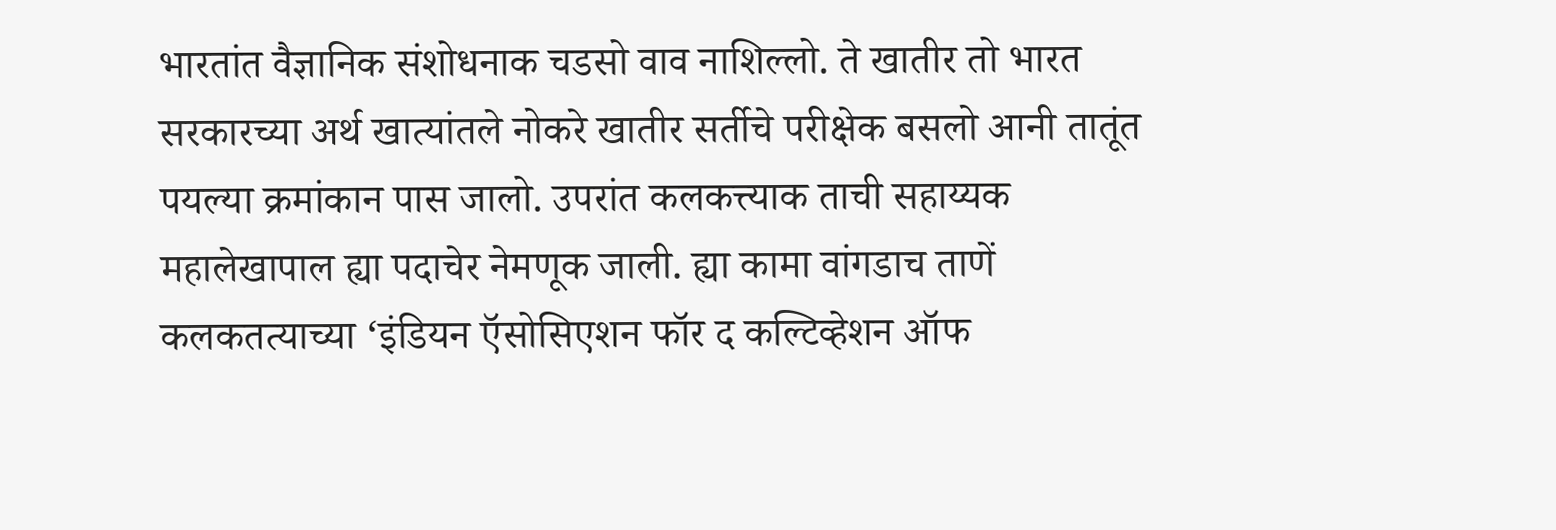भारतांत वैज्ञानिक संशोधनाक चडसो वाव नाशिल्लो. ते खातीर तो भारत सरकारच्या अर्थ खात्यांतले नोकरे खातीर सर्तीचे परीक्षेक बसलो आनी तातूंत पयल्या क्रमांकान पास जालो. उपरांत कलकत्त्याक ताची सहाय्यक महालेखापाल ह्या पदाचेर नेमणूक जाली. ह्या कामा वांगडाच ताणें कलकतत्याच्या ‘इंडियन ऍसोसिएशन फॉर द कल्टिव्हेशन ऑफ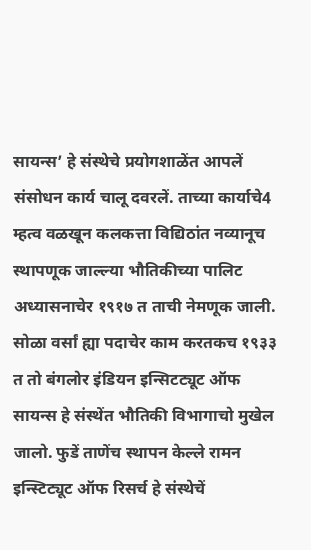सायन्स’ हे संस्थेचे प्रयोगशाळेंत आपलें संसोधन कार्य चालू दवरलें. ताच्या कार्याचे4 म्हत्व वळखून कलकत्ता विद्यिठांत नव्यानूच स्थापणूक जाल्ल्या भौतिकीच्या पालिट अध्यासनाचेर १९१७ त ताची नेमणूक जाली. सोळा वर्सां ह्या पदाचेर काम करतकच १९३३ त तो बंगलोर इंडियन इन्सिटट्यूट ऑफ सायन्स हे संस्थेंत भौतिकी विभागाचो मुखेल जालो. फुडें ताणेंच स्थापन केल्ले रामन इन्स्टिट्यूट ऑफ रिसर्च हे संस्थेचें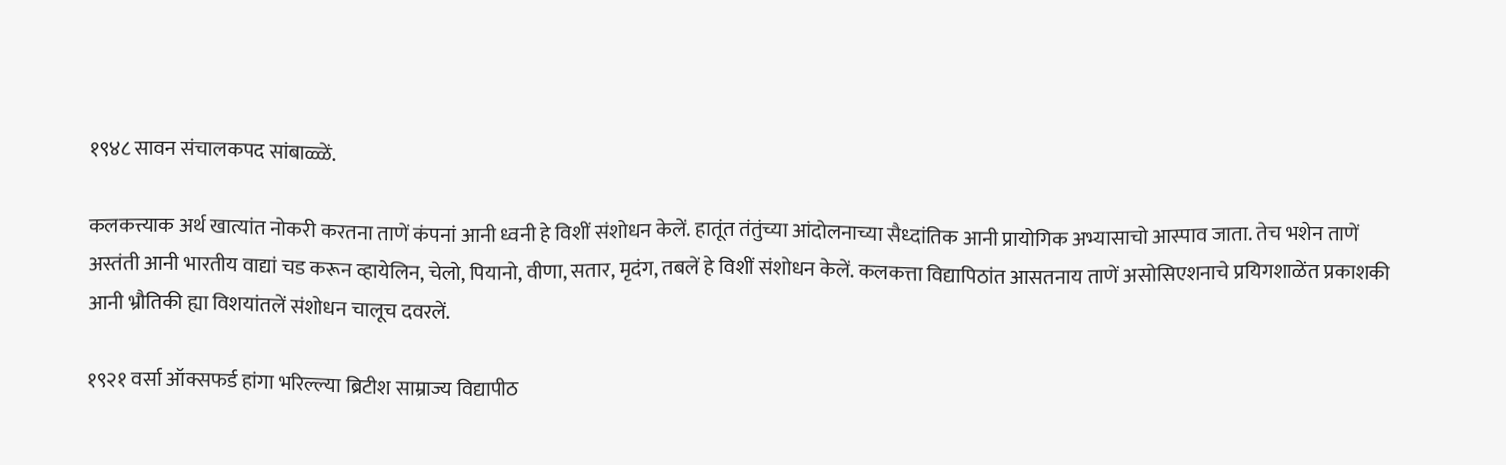१९४८ सावन संचालकपद सांबाळ्ळें.

कलकत्त्याक अर्थ खात्यांत नोकरी करतना ताणें कंपनां आनी ध्वनी हे विशीं संशोधन केलें. हातूंत तंतुंच्या आंदोलनाच्या सैध्दांतिक आनी प्रायोगिक अभ्यासाचो आस्पाव जाता. तेच भशेन ताणें अस्तंती आनी भारतीय वाद्यां चड करून व्हायेलिन, चेलो, पियानो, वीणा, सतार, मृदंग, तबलें हे विशीं संशोधन केलें. कलकत्ता विद्यापिठांत आसतनाय ताणें असोसिएशनाचे प्रयिगशाळेंत प्रकाशकी आनी भ्रौतिकी ह्या विशयांतलें संशोधन चालूच दवरलें.

१९२१ वर्सा ऑक्सफर्ड हांगा भरिल्ल्या ब्रिटीश साम्राज्य विद्यापीठ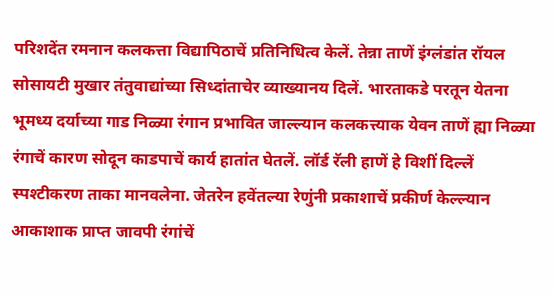परिशदेंत रमनान कलकत्ता विद्यापिठाचें प्रतिनिधित्व केलें. तेन्ना ताणें इंग्लंडांत रॉयल सोसायटी मुखार तंतुवाद्यांच्या सिध्दांताचेर व्याख्यानय दिलें. भारताकडे परतून येतना भूमध्य दर्याच्या गाड निळ्या रंगान प्रभावित जाल्ल्यान कलकत्त्याक येवन ताणें ह्या निळ्या रंगाचें कारण सोदून काडपाचें कार्य हातांत घेतलें. लॉर्ड रॅली हाणें हे विशीं दिल्लें स्पश्टीकरण ताका मानवलेना. जेतरेन हवेंतल्या रेणुंनी प्रकाशाचें प्रकीर्ण केल्ल्यान आकाशाक प्राप्त जावपी रंगांचें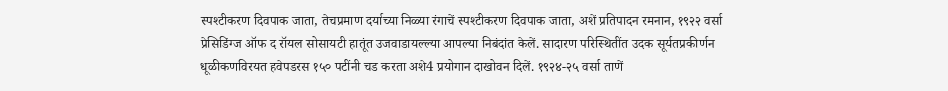स्पश्टीकरण दिवपाक जाता, तेचप्रमाण दर्याच्या निळ्या रंगाचें स्पश्टीकरण दिवपाक जाता, अशें प्रतिपादन रमनान, १९२२ वर्सा प्रेसिडिंग्ज ऑफ द रॉयल सोसायटी हातूंत उजवाडायल्ल्या आपल्या निबंदांत केलें. सादारण परिस्थितींत उदक सूर्यतप्रकीर्णन धूळीकणविरयत हवेपडरस १५० पटींनी चड करता अशे4 प्रयोगान दाखोवन दिलें. १९२४-२५ वर्सा ताणें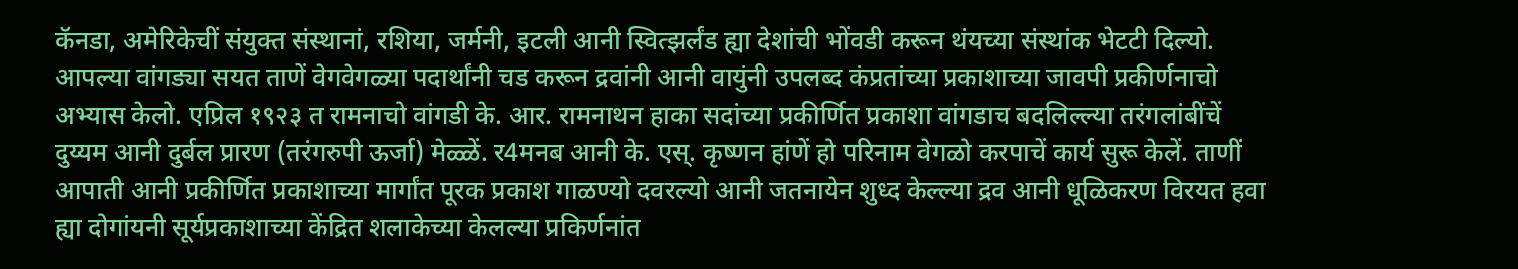कॅनडा, अमेरिकेचीं संयुक्त संस्थानां, रशिया, जर्मनी, इटली आनी स्वित्झर्लंड ह्या देशांची भोंवडी करून थंयच्या संस्थांक भेटटी दिल्यो. आपल्या वांगड्या सयत ताणें वेगवेगळ्या पदार्थांनी चड करून द्रवांनी आनी वायुंनी उपलब्द कंप्रतांच्या प्रकाशाच्या जावपी प्रकीर्णनाचो अभ्यास केलो. एप्रिल १९२३ त रामनाचो वांगडी के. आर. रामनाथन हाका सदांच्या प्रकीर्णित प्रकाशा वांगडाच बदलिल्ल्या तरंगलांबींचें दुय्यम आनी दुर्बल प्रारण (तरंगरुपी ऊर्जा) मेळ्ळें. र4मनब आनी के. एस्. कृष्णन हांणें हो परिनाम वेगळो करपाचें कार्य सुरू केलें. ताणीं आपाती आनी प्रकीर्णित प्रकाशाच्या मार्गांत पूरक प्रकाश गाळण्यो दवरल्यो आनी जतनायेन शुध्द केल्ल्या द्रव आनी धूळिकरण विरयत हवा ह्या दोगांयनी सूर्यप्रकाशाच्या केंद्रित शलाकेच्या केलल्या प्रकिर्णनांत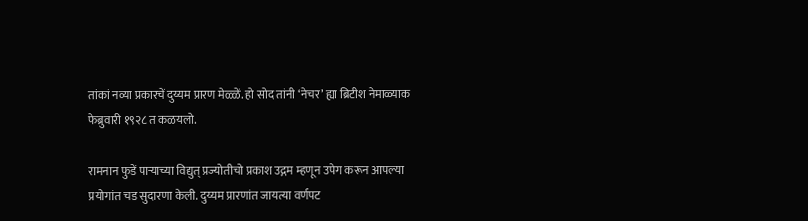तांकां नव्या प्रकारचें दुय्यम प्रारण मेळ्ळें. हो सोद तांनी ‘नेचर’ ह्या ब्रिटीश नेमाळ्याक फेब्रुवारी १९२८ त कळयलो.

रामनान फुडें पाऱ्याच्या विद्युत् प्रज्योतीचो प्रकाश उद्गम म्हणून उपेग करून आपल्या प्रयोगांत चड सुदारणा केली. दुय्यम प्रारणांत जायत्या वर्णपट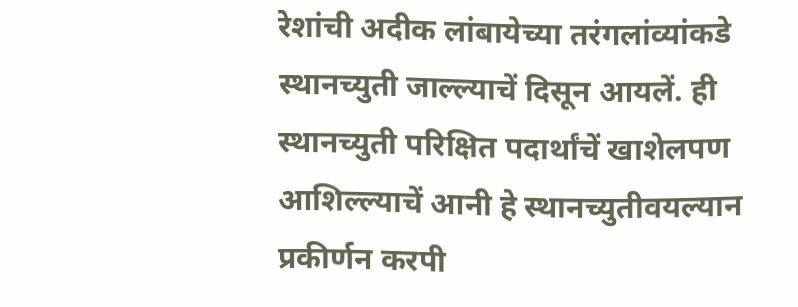रेशांची अदीक लांबायेच्या तरंगलांव्यांकडे स्थानच्युती जाल्ल्याचें दिसून आयलें. ही स्थानच्युती परिक्षित पदार्थांचें खाशेलपण आशिल्ल्याचें आनी हे स्थानच्युतीवयल्यान प्रकीर्णन करपी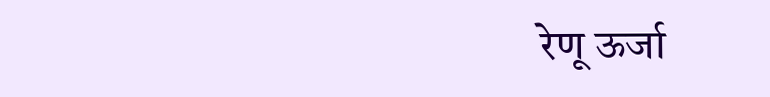रेणू ऊर्जा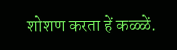शोशण करता हें कळ्ळें.